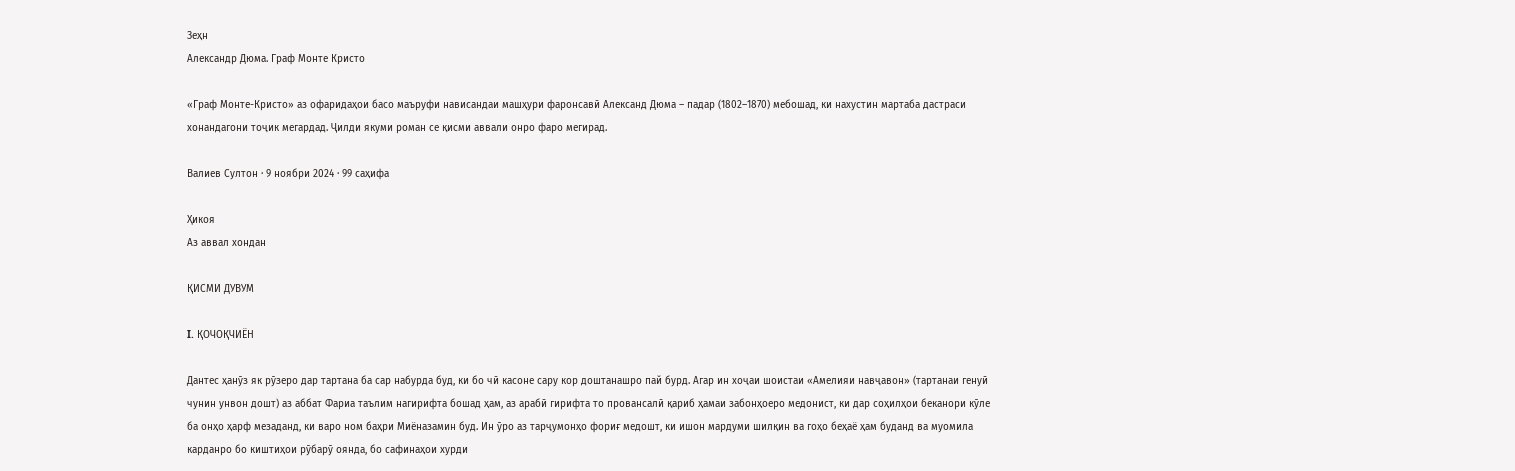Зеҳн
Александр Дюма. Граф Монте Кристо

«Граф Монте-Кристо» аз офаридаҳои басо маъруфи нависандаи машҳури фаронсавӣ Александ Дюма – падар (1802–1870) мебошад, ки нахустин мартаба дастраси хонандагони тоҷик мегардад. Ҷилди якуми роман се қисми аввали онро фаро мегирад.

Валиев Султон · 9 ноябри 2024 · 99 саҳифа

Ҳикоя
Аз аввал хондан

ҚИСМИ ДУВУМ

I. ҚОЧОҚЧИЁН

Дантес ҳанӯз як рӯзеро дар тартана ба сар набурда буд, ки бо чӣ касоне сару кор доштанашро пай бурд. Агар ин хоҷаи шоистаи «Амелияи навҷавон» (тартанаи генуӣ чунин унвон дошт) аз аббат Фариа таълим нагирифта бошад ҳам, аз арабӣ гирифта то провансалӣ қариб ҳамаи забонҳоеро медонист, ки дар соҳилҳои беканори кӯле ба онҳо ҳарф мезаданд, ки варо ном баҳри Миёназамин буд. Ин ӯро аз тарҷумонҳо фориғ медошт, ки ишон мардуми шилқин ва гоҳо беҳаё ҳам буданд ва муомила карданро бо киштиҳои рӯбарӯ оянда, бо сафинаҳои хурди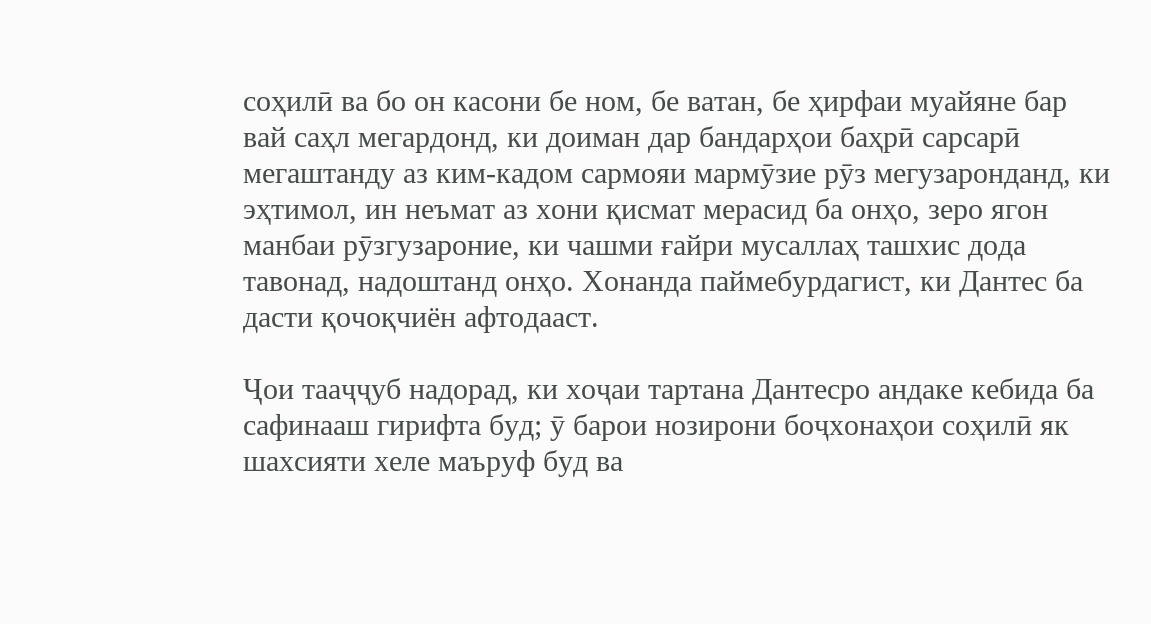соҳилӣ ва бо он касони бе ном, бе ватан, бе ҳирфаи муайяне бар вай саҳл мегардонд, ки доиман дар бандарҳои баҳрӣ сарсарӣ мегаштанду аз ким-кадом сармояи мармӯзие рӯз мегузаронданд, ки эҳтимол, ин неъмат аз хони қисмат мерасид ба онҳо, зеро ягон манбаи рӯзгузароние, ки чашми ғайри мусаллаҳ ташхис дода тавонад, надоштанд онҳо. Хонанда паймебурдагист, ки Дантес ба дасти қочоқчиён афтодааст.

Ҷои тааҷҷуб надорад, ки хоҷаи тартана Дантесро андаке кебида ба сафинааш гирифта буд; ӯ барои нозирони боҷхонаҳои соҳилӣ як шахсияти хеле маъруф буд ва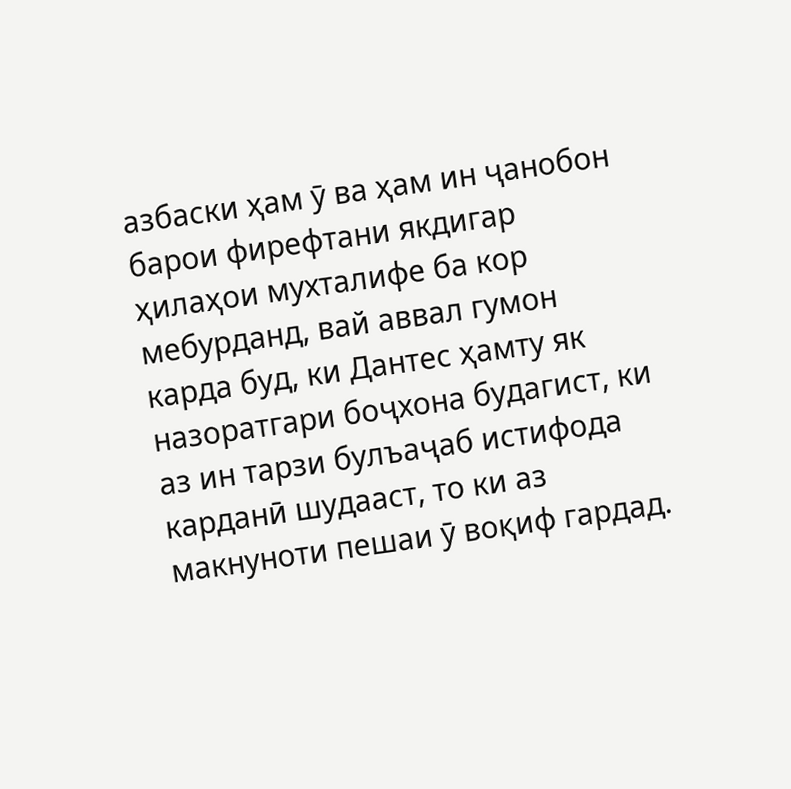азбаски ҳам ӯ ва ҳам ин ҷанобон барои фирефтани якдигар ҳилаҳои мухталифе ба кор мебурданд, вай аввал гумон карда буд, ки Дантес ҳамту як назоратгари боҷхона будагист, ки аз ин тарзи булъаҷаб истифода карданӣ шудааст, то ки аз макнуноти пешаи ӯ воқиф гардад.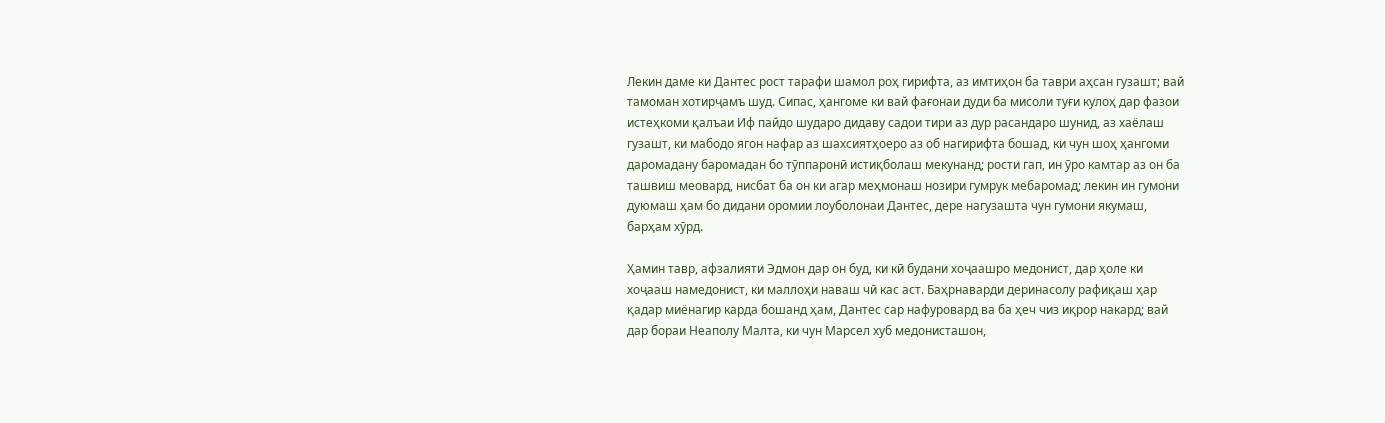Лекин даме ки Дантес рост тарафи шамол роҳ гирифта, аз имтиҳон ба таври аҳсан гузашт; вай тамоман хотирҷамъ шуд. Сипас, ҳангоме ки вай фағонаи дуди ба мисоли туғи кулоҳ дар фазои истеҳкоми қалъаи Иф пайдо шударо дидаву садои тири аз дур расандаро шунид, аз хаёлаш гузашт, ки мабодо ягон нафар аз шахсиятҳоеро аз об нагирифта бошад, ки чун шоҳ ҳангоми даромадану баромадан бо тӯппаронӣ истиқболаш мекунанд; рости гап, ин ӯро камтар аз он ба ташвиш меовард, нисбат ба он ки агар меҳмонаш нозири гумрук мебаромад; лекин ин гумони дуюмаш ҳам бо дидани оромии лоуболонаи Дантес, дере нагузашта чун гумони якумаш, барҳам хӯрд.

Ҳамин тавр, афзалияти Эдмон дар он буд, ки кӣ будани хоҷаашро медонист, дар ҳоле ки хоҷааш намедонист, ки маллоҳи наваш чӣ кас аст. Баҳрнаварди деринасолу рафиқаш ҳар қадар миёнагир карда бошанд ҳам, Дантес сар нафуровард ва ба ҳеч чиз иқрор накард; вай дар бораи Неаполу Малта, ки чун Марсел хуб медонисташон,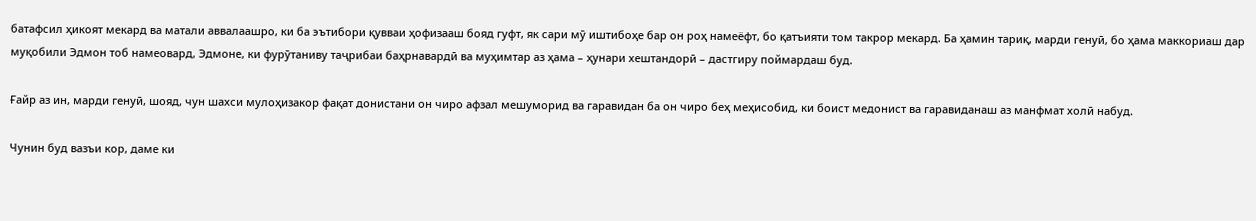батафсил ҳикоят мекард ва матали аввалаашро, ки ба эътибори қувваи ҳофизааш бояд гуфт, як сари мӯ иштибоҳе бар он роҳ намеёфт, бо қатъияти том такрор мекард. Ба ҳамин тариқ, марди генуӣ, бо ҳама маккориаш дар муқобили Эдмон тоб намеовард, Эдмоне, ки фурӯтаниву таҷрибаи баҳрнавардӣ ва муҳимтар аз ҳама – ҳунари хештандорӣ – дастгиру поймардаш буд.

Ғайр аз ин, марди генуӣ, шояд, чун шахси мулоҳизакор фақат донистани он чиро афзал мешуморид ва гаравидан ба он чиро беҳ меҳисобид, ки боист медонист ва гаравиданаш аз манфмат холӣ набуд.

Чунин буд вазъи кор, даме ки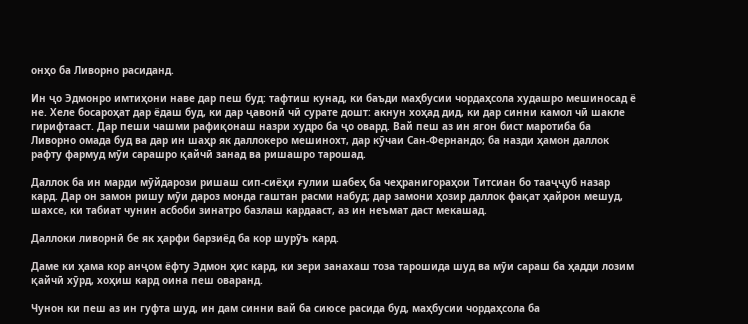онҳо ба Ливорно расиданд.

Ин ҷо Эдмонро имтиҳони наве дар пеш буд: тафтиш кунад, ки баъди маҳбусии чордаҳсола худашро мешиносад ё не. Хеле босароҳат дар ёдаш буд, ки дар ҷавонӣ чӣ сурате дошт: акнун хоҳад дид, ки дар синни камол чӣ шакле гирифтааст. Дар пеши чашми рафиқонаш назри худро ба ҷо овард. Вай пеш аз ин ягон бист маротиба ба Ливорно омада буд ва дар ин шаҳр як даллокеро мешинохт, дар кӯчаи Сан-Фернандо; ба назди ҳамон даллок рафту фармуд мӯи сарашро қайчӣ занад ва ришашро тарошад.

Даллок ба ин марди мӯйдарози ришаш сип-сиёҳи ғулии шабеҳ ба чеҳранигораҳои Титсиан бо тааҷҷуб назар кард. Дар он замон ришу мӯи дароз монда гаштан расми набуд; дар замони ҳозир даллок фақат ҳайрон мешуд, шахсе, ки табиат чунин асбоби зинатро базлаш кардааст, аз ин неъмат даст мекашад.

Даллоки ливорнӣ бе як ҳарфи барзиёд ба кор шурӯъ кард.

Даме ки ҳама кор анҷом ёфту Эдмон ҳис кард, ки зери занахаш тоза тарошида шуд ва мӯи сараш ба ҳадди лозим қайчӣ хӯрд, хоҳиш кард оина пеш оваранд.

Чунон ки пеш аз ин гуфта шуд, ин дам синни вай ба сиюсе расида буд, маҳбусии чордаҳсола ба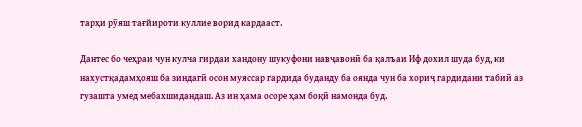тарҳи рӯяш тағйироти куллие ворид кардааст.

Дантес бо чеҳраи чун кулча гирдаи хандону шукуфони навҷавонӣ ба қалъаи Иф дохил шуда буд, ки нахустқадамҳояш ба зиндагӣ осон муяссар гардида буданду ба оянда чун ба хориҷ гардидани табиӣ аз гузашта умед мебахшидандаш. Аз ин ҳама осоре ҳам боқӣ намонда буд.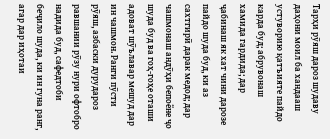Тарҳи рӯяш дароз шудаву даҳони моил ба хандааш устуворию қатъияте пайдо карда буд; абрувонаш хамида гардида; дар ҷабинаш як хат чини дарозе пайдо шуда буд, ки аз сахтгирӣ дарак медод; дар чашмонаш андӯҳи бепоёне ҷо шуда буд ва гоҳ-гоҳе оташи адоват шӯълавар мешуд дар ин чашмон. Ранги пӯсти рӯяш, азбаски дурудароз равшании рӯзу нури офтобро надида буд, сафедтоби беҷило шуда, ки ин гуна ранг, агар дар иҳотаи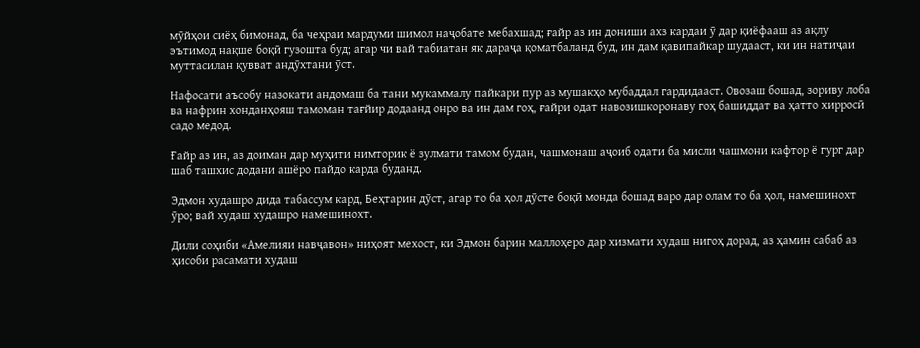мӯйҳои сиёҳ бимонад, ба чеҳраи мардуми шимол наҷобате мебахшад; ғайр аз ин дониши ахз кардаи ӯ дар қиёфааш аз ақлу эътимод нақше боқӣ гузошта буд; агар чи вай табиатан як дараҷа қоматбаланд буд, ин дам қавипайкар шудааст, ки ин натиҷаи муттасилан қувват андӯхтани ӯст.

Нафосати аъсобу назокати андомаш ба тани мукаммалу пайкари пур аз мушакҳо мубаддал гардидааст. Овозаш бошад, зориву лоба ва нафрин хонданҳояш тамоман тағйир додаанд онро ва ин дам гоҳ, ғайри одат навозишкоронаву гоҳ башиддат ва ҳатто хирросӣ садо медод.

Ғайр аз ин, аз доиман дар муҳити нимторик ё зулмати тамом будан, чашмонаш аҷоиб одати ба мисли чашмони кафтор ё гург дар шаб ташхис додани ашёро пайдо карда буданд.

Эдмон худашро дида табассум кард, Беҳтарин дӯст, агар то ба ҳол дӯсте боқӣ монда бошад варо дар олам то ба ҳол, намешинохт ӯро; вай худаш худашро намешинохт.

Дили соҳиби «Амелияи навҷавон» ниҳоят мехост, ки Эдмон барин маллоҳеро дар хизмати худаш нигоҳ дорад, аз ҳамин сабаб аз ҳисоби расамати худаш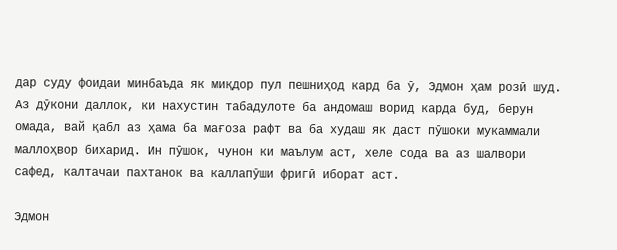дар суду фоидаи минбаъда як миқдор пул пешниҳод кард ба ӯ, Эдмон ҳам розӣ шуд. Аз дӯкони даллок, ки нахустин табадулоте ба андомаш ворид карда буд, берун омада, вай қабл аз ҳама ба мағоза рафт ва ба худаш як даст пӯшоки мукаммали маллоҳвор бихарид. Ин пӯшок, чунон ки маълум аст, хеле сода ва аз шалвори сафед, калтачаи пахтанок ва каллапӯши фригӣ иборат аст.

Эдмон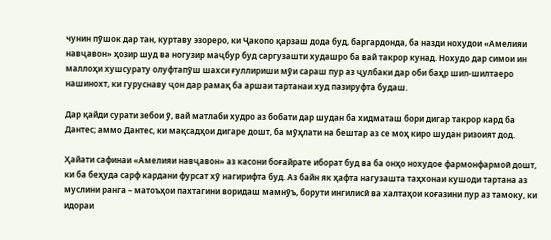чунин пӯшок дар тан, куртаву эзореро, ки Ҷакопо қарзаш дода буд, баргардонда, ба назди нохудои «Амелияи навҷавон» ҳозир шуд ва ногузир маҷбур буд саргузашти худашро ба вай такрор кунад. Нохудо дар симои ин маллоҳи хушсурату олуфтапӯш шахси ғуллириши мӯи сараш пур аз ҷулбаки дар оби баҳр шип-шилтаеро нашинохт, ки гуруснаву ҷон дар рамақ ба аршаи тартанаи худ пазируфта будаш.

Дар қайди сурати зебои ӯ, вай матлаби худро аз бобати дар шудан ба хидматаш бори дигар такрор кард ба Дантес; аммо Дантес, ки мақсадҳои дигаре дошт, ба мӯҳлати на бештар аз се моҳ киро шудан ризоият дод.

Ҳайати сафинаи «Амелияи навҷавон» аз касони боғайрате иборат буд ва ба онҳо нохудое фармонфармоӣ дошт, ки ба беҳуда сарф кардани фурсат хӯ нагирифта буд. Аз байн як ҳафта нагузашта таҳхонаи кушоди тартана аз муслини ранга – матоъҳои пахтагини воридаш мамнӯъ, борути ингилисӣ ва халтаҳои коғазини пур аз тамоку, ки идораи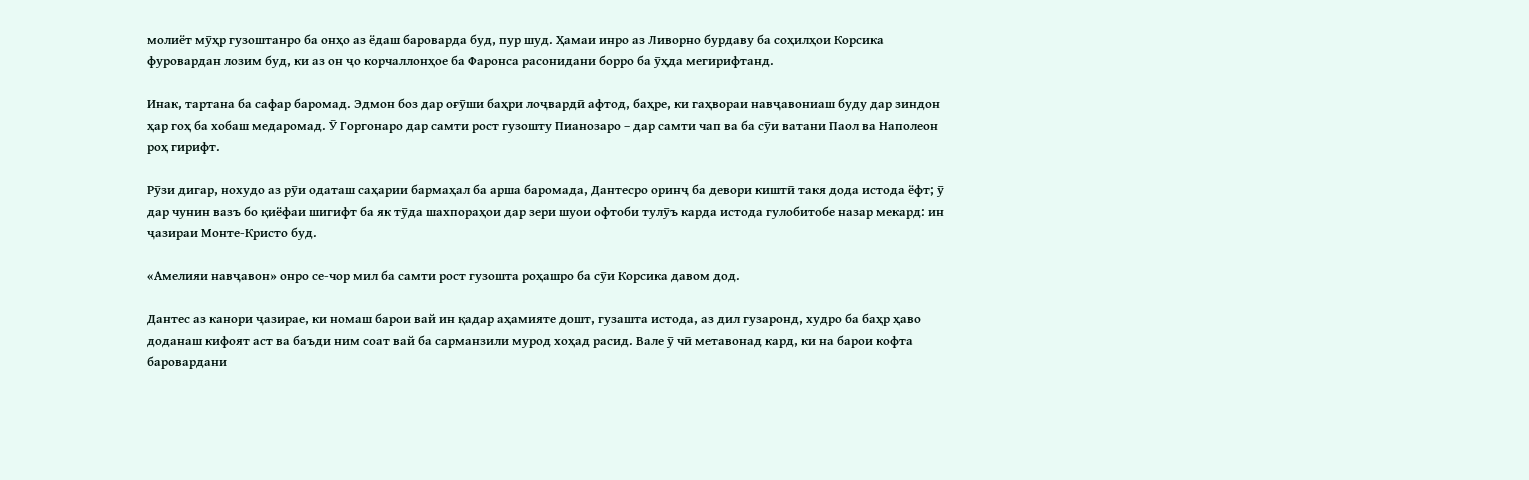молиёт мӯҳр гузоштанро ба онҳо аз ёдаш бароварда буд, пур шуд. Ҳамаи инро аз Ливорно бурдаву ба соҳилҳои Корсика фуровардан лозим буд, ки аз он ҷо корчаллонҳое ба Фаронса расонидани борро ба ӯҳда мегирифтанд.

Инак, тартана ба сафар баромад. Эдмон боз дар оғӯши баҳри лоҷвардӣ афтод, баҳре, ки гаҳвораи навҷавониаш буду дар зиндон ҳар гоҳ ба хобаш медаромад. Ӯ Горгонаро дар самти рост гузошту Пианозаро – дар самти чап ва ба сӯи ватани Паол ва Наполеон роҳ гирифт.

Рӯзи дигар, нохудо аз рӯи одаташ саҳарии бармаҳал ба арша баромада, Дантесро оринҷ ба девори киштӣ такя дода истода ёфт; ӯ дар чунин вазъ бо қиёфаи шигифт ба як тӯда шахпораҳои дар зери шуои офтоби тулӯъ карда истода гулобитобе назар мекард: ин ҷазираи Монте-Кристо буд.

«Амелияи навҷавон» онро се-чор мил ба самти рост гузошта роҳашро ба сӯи Корсика давом дод.

Дантес аз канори ҷазирае, ки номаш барои вай ин қадар аҳамияте дошт, гузашта истода, аз дил гузаронд, худро ба баҳр ҳаво доданаш кифоят аст ва баъди ним соат вай ба сарманзили мурод хоҳад расид. Вале ӯ чӣ метавонад кард, ки на барои кофта баровардани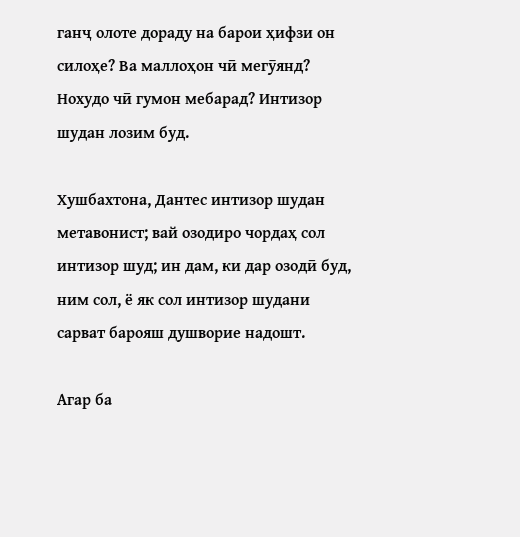ганҷ олоте дораду на барои ҳифзи он силоҳе? Ва маллоҳон чӣ мегӯянд? Нохудо чӣ гумон мебарад? Интизор шудан лозим буд.

Хушбахтона, Дантес интизор шудан метавонист; вай озодиро чордаҳ сол интизор шуд; ин дам, ки дар озодӣ буд, ним сол, ё як сол интизор шудани сарват барояш душворие надошт.

Агар ба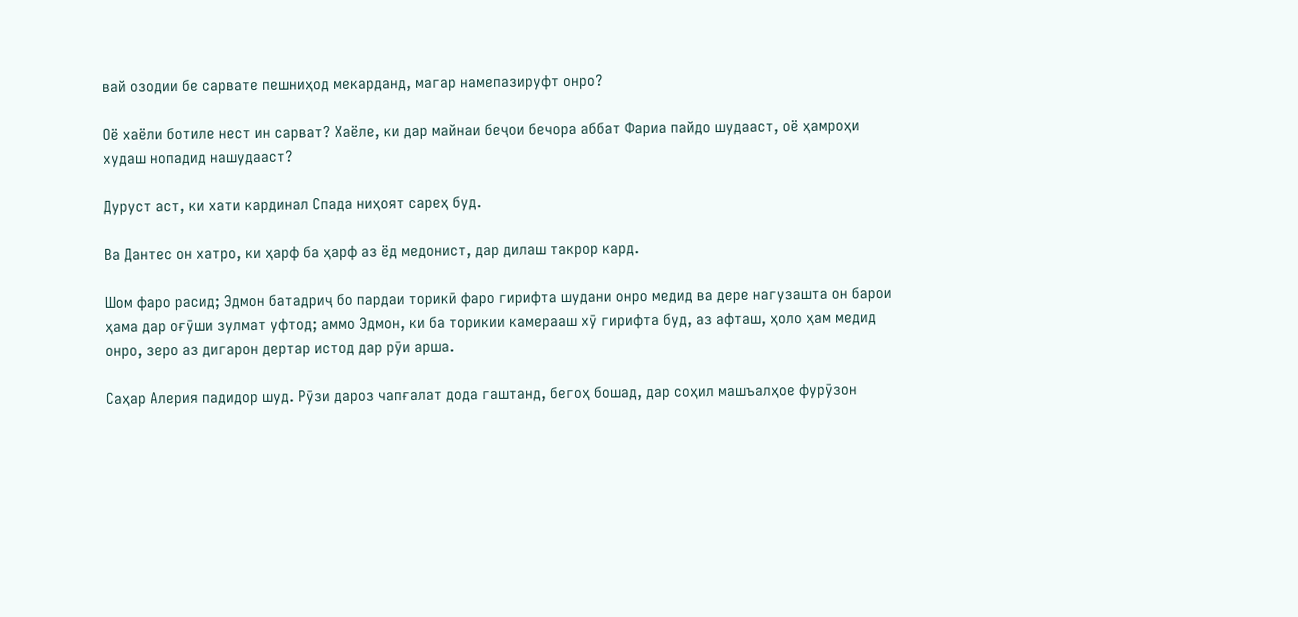вай озодии бе сарвате пешниҳод мекарданд, магар намепазируфт онро?

Оё хаёли ботиле нест ин сарват? Хаёле, ки дар майнаи беҷои бечора аббат Фариа пайдо шудааст, оё ҳамроҳи худаш нопадид нашудааст?

Дуруст аст, ки хати кардинал Спада ниҳоят сареҳ буд.

Ва Дантес он хатро, ки ҳарф ба ҳарф аз ёд медонист, дар дилаш такрор кард.

Шом фаро расид; Эдмон батадриҷ бо пардаи торикӣ фаро гирифта шудани онро медид ва дере нагузашта он барои ҳама дар оғӯши зулмат уфтод; аммо Эдмон, ки ба торикии камерааш хӯ гирифта буд, аз афташ, ҳоло ҳам медид онро, зеро аз дигарон дертар истод дар рӯи арша.

Саҳар Алерия падидор шуд. Рӯзи дароз чапғалат дода гаштанд, бегоҳ бошад, дар соҳил машъалҳое фурӯзон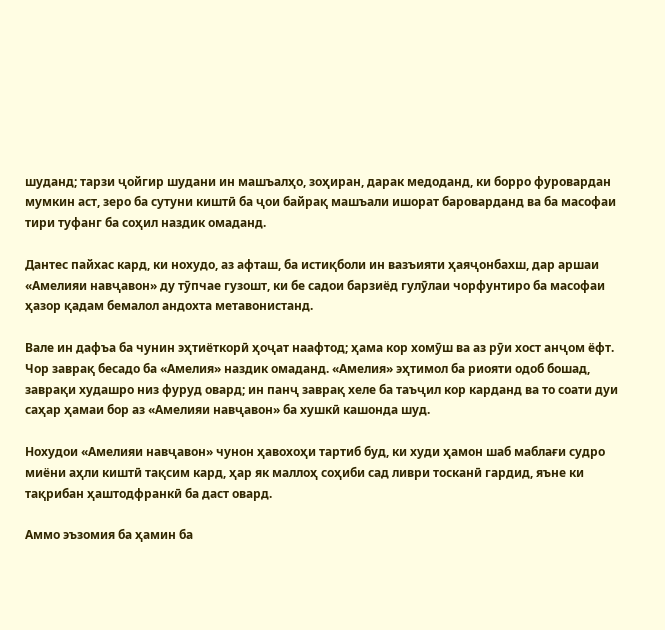шуданд; тарзи ҷойгир шудани ин машъалҳо, зоҳиран, дарак медоданд, ки борро фуровардан мумкин аст, зеро ба сутуни киштӣ ба ҷои байрақ машъали ишорат бароварданд ва ба масофаи тири туфанг ба соҳил наздик омаданд.

Дантес пайхас кард, ки нохудо, аз афташ, ба истиқболи ин вазъияти ҳаяҷонбахш, дар аршаи «Амелияи навҷавон» ду тӯпчае гузошт, ки бе садои барзиёд гулӯлаи чорфунтиро ба масофаи ҳазор қадам бемалол андохта метавонистанд.

Вале ин дафъа ба чунин эҳтиёткорӣ ҳоҷат наафтод; ҳама кор хомӯш ва аз рӯи хост анҷом ёфт. Чор заврақ бесадо ба «Амелия» наздик омаданд. «Амелия» эҳтимол ба риояти одоб бошад, заврақи худашро низ фуруд овард; ин панҷ заврақ хеле ба таъҷил кор карданд ва то соати дуи саҳар ҳамаи бор аз «Амелияи навҷавон» ба хушкӣ кашонда шуд.

Нохудои «Амелияи навҷавон» чунон ҳавохоҳи тартиб буд, ки худи ҳамон шаб маблағи судро миёни аҳли киштӣ тақсим кард, ҳар як маллоҳ соҳиби сад ливри тосканӣ гардид, яъне ки тақрибан ҳаштодфранкӣ ба даст овард.

Аммо эъзомия ба ҳамин ба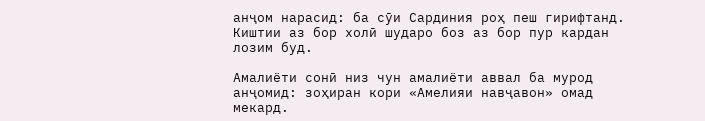анҷом нарасид: ба сӯи Сардиния роҳ пеш гирифтанд. Киштии аз бор холӣ шударо боз аз бор пур кардан лозим буд.

Амалиёти сонӣ низ чун амалиёти аввал ба мурод анҷомид: зоҳиран кори «Амелияи навҷавон» омад мекард.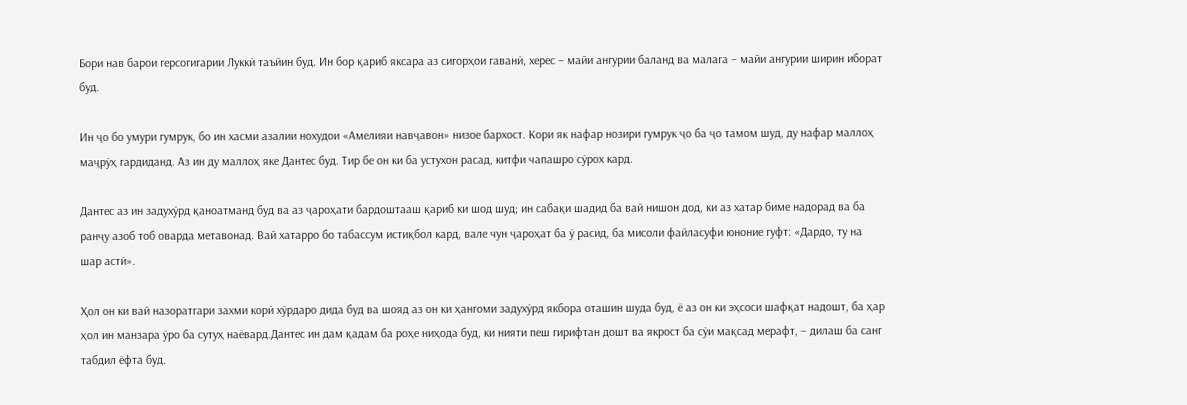Бори нав барои герсогигарии Луккӣ таъйин буд. Ин бор қариб яксара аз сигорҳои гаванӣ, херес – майи ангурии баланд ва малага – майи ангурии ширин иборат буд.

Ин ҷо бо умури гумрук, бо ин хасми азалии нохудои «Амелияи навҷавон» низое бархост. Кори як нафар нозири гумрук ҷо ба ҷо тамом шуд, ду нафар маллоҳ маҷрӯҳ гардиданд. Аз ин ду маллоҳ яке Дантес буд. Тир бе он ки ба устухон расад, китфи чапашро сӯрох кард.

Дантес аз ин задухӯрд қаноатманд буд ва аз ҷароҳати бардоштааш қариб ки шод шуд; ин сабақи шадид ба вай нишон дод, ки аз хатар биме надорад ва ба ранҷу азоб тоб оварда метавонад. Вай хатарро бо табассум истиқбол кард, вале чун ҷароҳат ба ӯ расид, ба мисоли файласуфи юноние гуфт: «Дардо, ту на шар астӣ».

Ҳол он ки вай назоратгари захми корӣ хӯрдаро дида буд ва шояд аз он ки ҳангоми задухӯрд якбора оташин шуда буд, ё аз он ки эҳсоси шафқат надошт, ба ҳар ҳол ин манзара ӯро ба сутуҳ наёвард.Дантес ин дам қадам ба роҳе ниҳода буд, ки нияти пеш гирифтан дошт ва якрост ба сӯи мақсад мерафт, – дилаш ба санг табдил ёфта буд.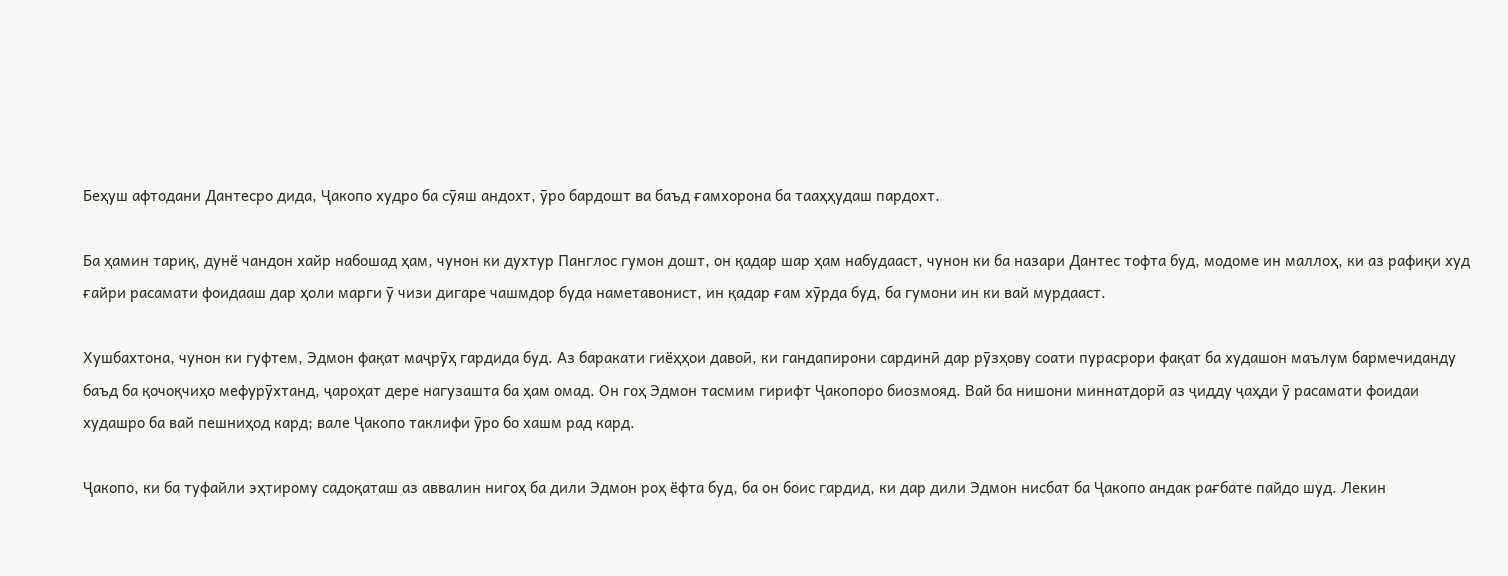Беҳуш афтодани Дантесро дида, Ҷакопо худро ба сӯяш андохт, ӯро бардошт ва баъд ғамхорона ба тааҳҳудаш пардохт.

Ба ҳамин тариқ, дунё чандон хайр набошад ҳам, чунон ки духтур Панглос гумон дошт, он қадар шар ҳам набудааст, чунон ки ба назари Дантес тофта буд, модоме ин маллоҳ, ки аз рафиқи худ ғайри расамати фоидааш дар ҳоли марги ӯ чизи дигаре чашмдор буда наметавонист, ин қадар ғам хӯрда буд, ба гумони ин ки вай мурдааст.

Хушбахтона, чунон ки гуфтем, Эдмон фақат маҷрӯҳ гардида буд. Аз баракати гиёҳҳои давоӣ, ки гандапирони сардинӣ дар рӯзҳову соати пурасрори фақат ба худашон маълум бармечиданду баъд ба қочоқчиҳо мефурӯхтанд, ҷароҳат дере нагузашта ба ҳам омад. Он гоҳ Эдмон тасмим гирифт Ҷакопоро биозмояд. Вай ба нишони миннатдорӣ аз ҷидду ҷаҳди ӯ расамати фоидаи худашро ба вай пешниҳод кард; вале Ҷакопо таклифи ӯро бо хашм рад кард.

Ҷакопо, ки ба туфайли эҳтирому садоқаташ аз аввалин нигоҳ ба дили Эдмон роҳ ёфта буд, ба он боис гардид, ки дар дили Эдмон нисбат ба Ҷакопо андак рағбате пайдо шуд. Лекин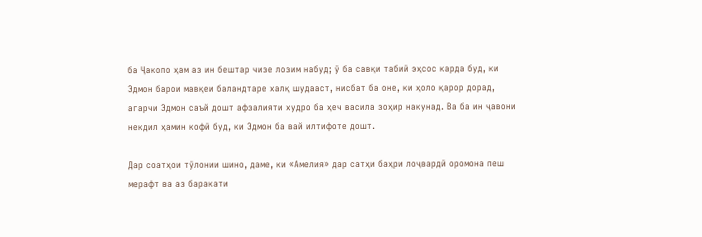ба Ҷакопо ҳам аз ин бештар чизе лозим набуд; ӯ ба савқи табиӣ эҳсос карда буд, ки Эдмон барои мавқеи баландтаре халқ шудааст, нисбат ба оне, ки ҳоло қарор дорад, агарчи Эдмон саъй дошт афзалияти худро ба ҳеч васила зоҳир накунад. Ва ба ин ҷавони некдил ҳамин кофӣ буд, ки Эдмон ба вай илтифоте дошт.

Дар соатҳои тӯлонии шино, даме, ки «Амелия» дар сатҳи баҳри лоҷвардӣ оромона пеш мерафт ва аз баракати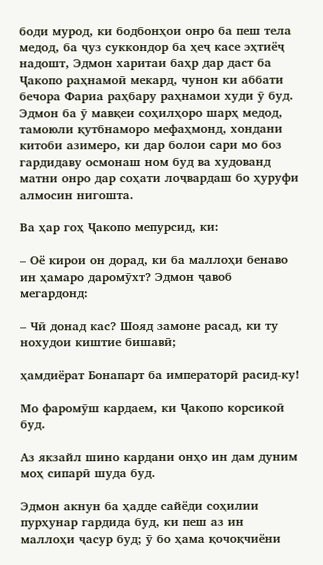боди мурод, ки бодбонҳои онро ба пеш тела медод, ба ҷуз суккондор ба ҳеҷ касе эҳтиёҷ надошт, Эдмон харитаи баҳр дар даст ба Ҷакопо раҳнамоӣ мекард, чунон ки аббати бечора Фариа раҳбару раҳнамои худи ӯ буд. Эдмон ба ӯ мавқеи соҳилҳоро шарҳ медод, тамоюли қутбнаморо мефаҳмонд, хондани китоби азимеро, ки дар болои сари мо боз гардидаву осмонаш ном буд ва худованд матни онро дар соҳати лоҷвардаш бо ҳуруфи алмосин нигошта.

Ва ҳар гоҳ Ҷакопо мепурсид, ки:

– Оё кирои он дорад, ки ба маллоҳи бенаво ин ҳамаро даромӯхт? Эдмон ҷавоб мегардонд:

– Чӣ донад кас? Шояд замоне расад, ки ту нохудои киштие бишавӣ;

ҳамдиёрат Бонапарт ба императорӣ расид-ку!

Мо фаромӯш кардаем, ки Ҷакопо корсикоӣ буд.

Аз якзайл шино кардани онҳо ин дам дуним моҳ сипарӣ шуда буд.

Эдмон акнун ба ҳадде сайёди соҳилии пурҳунар гардида буд, ки пеш аз ин маллоҳи ҷасур буд; ӯ бо ҳама қочоқчиёни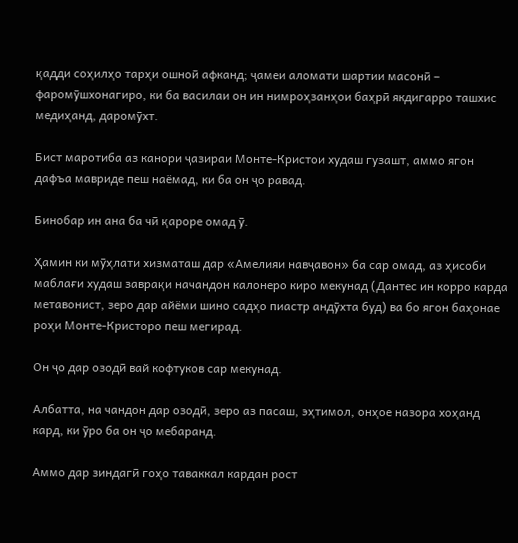қадди соҳилҳо тарҳи ошноӣ афканд; ҷамеи аломати шартии масонӣ – фаромӯшхонагиро, ки ба василаи он ин нимроҳзанҳои баҳрӣ якдигарро ташхис медиҳанд, даромӯхт.

Бист маротиба аз канори ҷазираи Монте-Кристои худаш гузашт, аммо ягон дафъа мавриде пеш наёмад, ки ба он ҷо равад.

Бинобар ин ана ба чӣ қароре омад ӯ.

Ҳамин ки мӯҳлати хизматаш дар «Амелияи навҷавон» ба сар омад, аз ҳисоби маблағи худаш заврақи начандон калонеро киро мекунад (Дантес ин корро карда метавонист, зеро дар айёми шино садҳо пиастр андӯхта буд) ва бо ягон баҳонае роҳи Монте-Кристоро пеш мегирад.

Он ҷо дар озодӣ вай кофтуков сар мекунад.

Албатта, на чандон дар озодӣ, зеро аз пасаш, эҳтимол, онҳое назора хоҳанд кард, ки ӯро ба он ҷо мебаранд.

Аммо дар зиндагӣ гоҳо таваккал кардан рост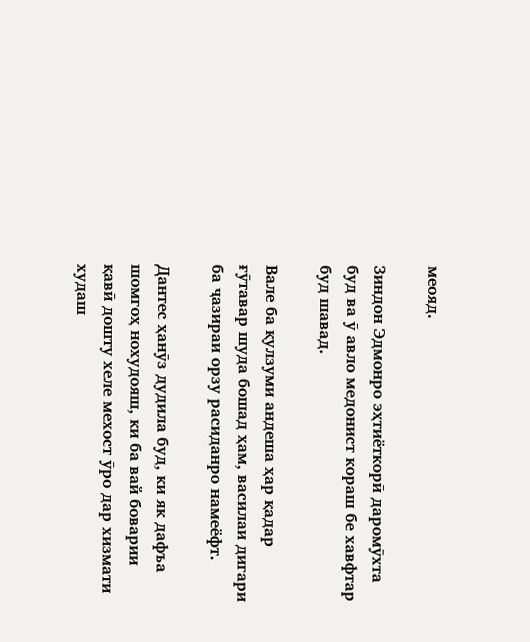меояд.

Зиндон Эдмонро эҳтиёткорӣ даромӯхта буд ва ӯ авло медонист кораш бе хавфтар буд шавад.

Вале ба қулзуми андеша ҳар қадар ғӯтавар шуда бошад ҳам, василаи дигари ба ҷазираи орзу расиданро намеёфт.

Дантес ҳанӯз дудила буд, ки як дафъа шомгоҳ нохудояш, ки ба вай боварии қавӣ дошту хеле мехост ӯро дар хизмати худаш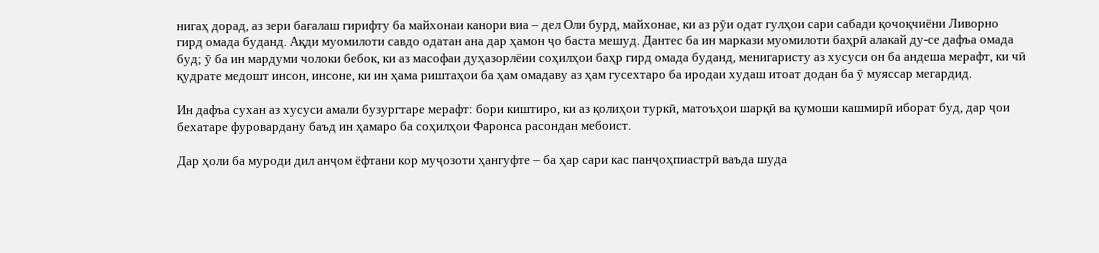нигаҳ дорад, аз зери бағалаш гирифту ба майхонаи канори виа – дел Оли бурд, майхонае, ки аз рӯи одат гулҳои сари сабади қочоқчиёни Ливорно гирд омада буданд. Ақди муомилоти савдо одатан ана дар ҳамон ҷо баста мешуд. Дантес ба ин маркази муомилоти баҳрӣ алакай ду-се дафъа омада буд; ӯ ба ин мардуми чолоки бебок, ки аз масофаи дуҳазорлёии соҳилҳои баҳр гирд омада буданд, менигаристу аз хусуси он ба андеша мерафт, ки чӣ қудрате медошт инсон, инсоне, ки ин ҳама риштаҳои ба ҳам омадаву аз ҳам гусехтаро ба иродаи худаш итоат додан ба ӯ муяссар мегардид.

Ин дафъа сухан аз хусуси амали бузургтаре мерафт: бори киштиро, ки аз қолиҳои туркӣ, матоъҳои шарқӣ ва қумоши кашмирӣ иборат буд, дар ҷои бехатаре фуровардану баъд ин ҳамаро ба соҳилҳои Фаронса расондан мебоист.

Дар ҳоли ба муроди дил анҷом ёфтани кор муҷозоти ҳангуфте – ба ҳар сари кас панҷоҳпиастрӣ ваъда шуда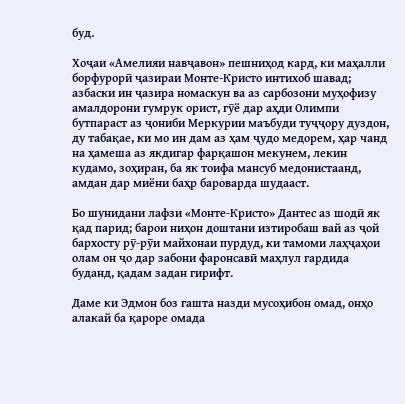буд.

Хоҷаи «Амелияи навҷавон» пешниҳод кард, ки маҳалли борфурорӣ ҷазираи Монте-Кристо интихоб шавад; азбаски ин ҷазира номаскун ва аз сарбозони муҳофизу амалдорони гумрук орист, гӯё дар аҳди Олимпи бутпараст аз ҷониби Меркурии маъбуди туҷҷору дуздон, ду табақае, ки мо ин дам аз ҳам ҷудо медорем, ҳар чанд на ҳамеша аз якдигар фарқашон мекунем, лекин кудамо, зоҳиран, ба як тоифа мансуб медонистаанд, амдан дар миёни баҳр бароварда шудааст.

Бо шунидани лафзи «Монте-Кристо» Дантес аз шодӣ як қад парид; барои ниҳон доштани изтиробаш вай аз ҷой бархосту рӯ-рӯи майхонаи пурдуд, ки тамоми лаҳҷаҳои олам он ҷо дар забони фаронсавӣ маҳлул гардида буданд, қадам задан гирифт.

Даме ки Эдмон боз гашта назди мусоҳибон омад, онҳо алакай ба қароре омада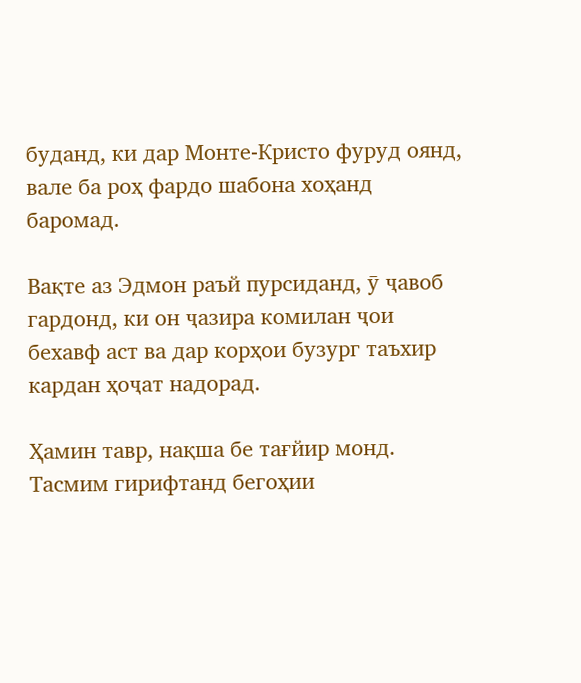буданд, ки дар Монте-Кристо фуруд оянд, вале ба роҳ фардо шабона хоҳанд баромад.

Вақте аз Эдмон раъй пурсиданд, ӯ ҷавоб гардонд, ки он ҷазира комилан ҷои бехавф аст ва дар корҳои бузург таъхир кардан ҳоҷат надорад.

Ҳамин тавр, нақша бе тағйир монд. Тасмим гирифтанд бегоҳии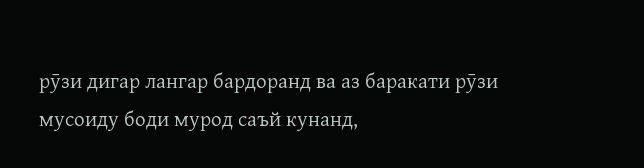рӯзи дигар лангар бардоранд ва аз баракати рӯзи мусоиду боди мурод саъй кунанд,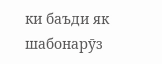ки баъди як шабонарӯз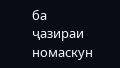ба ҷазираи номаскун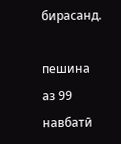бирасанд.

пешина
аз 99
навбатӣ